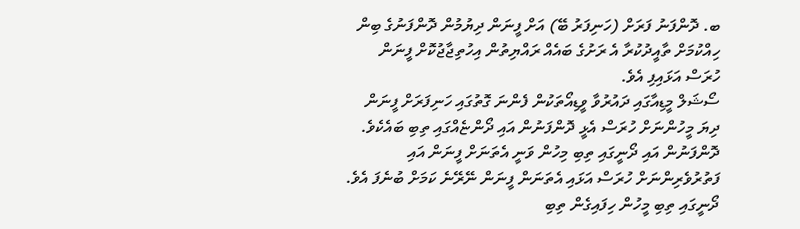ބ. ދޮންފަނު ފަރަށް (ހަނިފަރު ބޭ) އަށް ފީނަން ދިޔުމުން ދޮންފަނުގެ ބިން ހިއްކުމަށް ތާއީދުކުރާ އެ ރަށުގެ ބައެއް ރައްޔިތުން އިހުތިޖާޖުކޮށް ފީނަން ހުރަސް އަޅައިފި އެވެ.
ސޯޝަލް މީޑިއާގައި ދައުރުވާ ވީޑިއޯތަކުން ފެންނަ ގޮތުގައި ހަނިފަރަށް ފީނަން ދިޔަ މީހުންނަށް ހުރަސް އެޅީ ދޮންފަނުން އައި ދޯންޏެއްގައި ތިބި ބައެކެވެ.
ދޮންފަނުން އައި ދޯނީގައި ތިބި މިހުން ވަނީ އެތަނަށް ފީނަން އައި ފަތުރުވެރިންނަށް ހުރަސް އަޅައި އެތަނަން ފީނަން ނޭރޭނެ ކަމަށް ބުނެފަ އެވެ.
ދޯނީގައި ތިބި މީހުން ހިފައިގެން ތިބި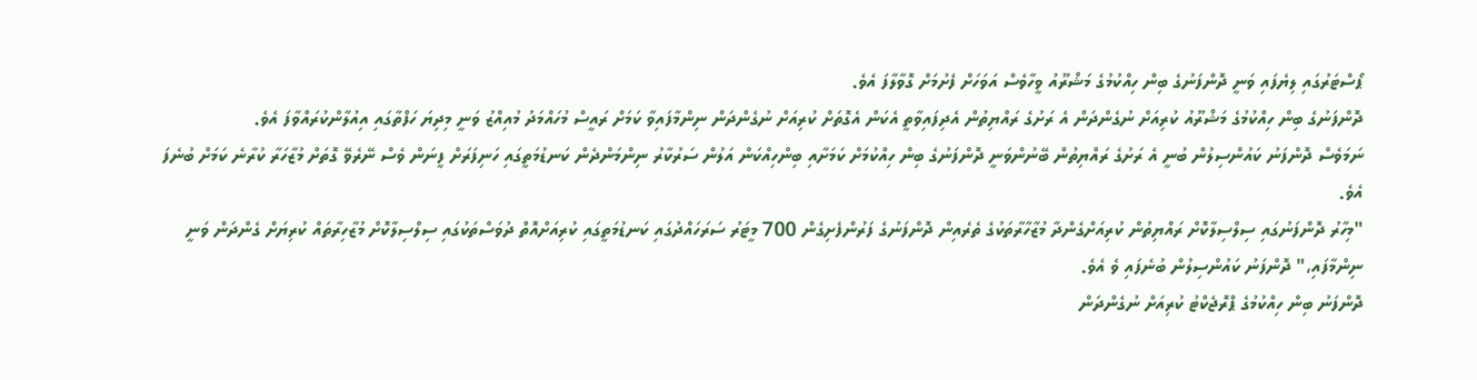ޕޯސްޓަރުގައި ލިޔެފައި ވަނީ ދޮންފަނުގެ ބިން ހިއްކުމުގެ މަޝްރޫއު ވީހާވެސް އަވަހަށް ފެށުމަށް ގޮވާލާފަ އެވެ.
ދޮންފަނުގެ ބިން ހިއްކުމުގެ މަޝްރޫއު ކުރިއަށް ނުގެންދަން އެ ރަށުގެ ރައްޔިތުން އެދިފައިވާތީ އެކަން އެގޮތަށް ކުރިއަށް ނުގެންދަން ނިންމާފައިވާ ކަމަށް ރައީސް މުހައްމަދު މުއިއްޒު ވަނީ މިދިޔަ ހަފްތާގައި އިއުލާންކުރައްވާފަ އެވެ.
ނަމަވެސް ދޮންފަނު ކައުންސިލުން ބުނީ އެ ރަށުގެ ރައްޔިތުން ބޭނުންވަނީ ދޮންފަނުގެ ބިން ހިއްކުމަށް ކަމަށާއި ބިންހިއްކަން އަލުން ސަރުކާރު ނިންމަންދެން ކަނޑުމަތީގައި ހަނިފަރަށް ފީނަން ވެސް ނޭރެވޭ ގޮތަށް މުޒާހަރާ ކުރާނެ ކަމަށް ބުނެފަ އެވެ.
"މިހާރު ދޮންފަނުގައި ސިލްސިލާކޮށް ރައްޔިތުން ކުރިއަށްގެންދާ މުޒާހާރާތަކުގެ ތެރެއިން ދޮންފަނުގެ ފަރުންފެށިގެން 700 މީޓަރު ސަރަހައްދުގައި ކަނޑުމަތީގައި ކުރިއަށްއޮތް ދުވަސްތަކުގައި ސިލްސިލާކޮށް މުޒާހިރާތައް ކުރިޔަށް ގެންދަން ވަނީ ނިންމާފައި،" ދޮންފަނު ކައުންސިލުން ބުނެފައި ވެ އެވެ.
ދޮންފަނު ބިން ހިއްކުމުގެ ޕްރޮޖެކްޓު ކުރިއަށް ނުގެންދަން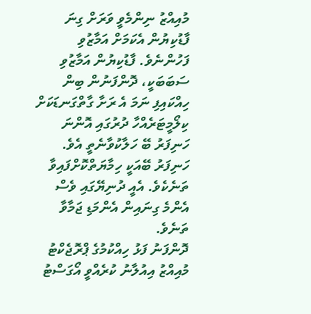މުއިއްޒު ނިންމެވީ ވަރަށް ގިނަ ފާޑުކިޔުން އެކަމަށް އަމާޒުވި ފަހުންނެވެ. ފާޑުކިޔުން އަމާޒުވި ސަބަބަކީ، ދޮންފަނުން ބިން ހިއްކައިފި ނަމަ އެ ރަށާ ގާތްގަނޑަކަށް ކިލޯމީޓަރެއްހާ ދުރުގައި އޮންނަ ހަނިފަރު ބޭ ހަލާކުވާނެތީ އެވެ. ހަނިފަރު ބޭއަކީ ހިމާޔަތްކޮށްފައިވާ ތަނެކެވެ. އެއީ ދުނިޔޭގައި ވެސް އެންމެ ގިނައިން އެންމަޑި ޖަމާވާ ތަނެވެ.
ދޮންފަނު ފަޅު ހިއްކުމުގެ ޕްރޮޖެކްޓު މުއިއްޒު އިއުލާނު ކުރެއްވީ އޯގަސްޓު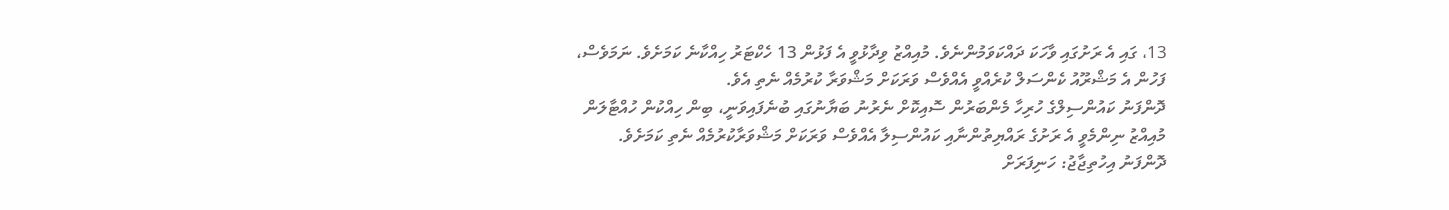13، ގައި އެ ރަށުގައި ވާހަކަ ދައްކަވަމުންނެވެ. މުއިއްޒު ވިދާޅުވީ އެ ފަޅުން 13 ހެކްޓަރު ހިއްކާނެ ކަމަށެވެ. ނަމަވެސް، ފަހުން އެ މަޝްރޫއު ކެންސަލް ކުރެއްވީ އެއްވެސް ވަރަކަށް މަޝްވަރާ ކުރުމެއް ނެތި އެވެ.
ދޮންފަނު ކައުންސިލްގެ ހުރިހާ މެންބަރުން ސޮއިކޮށް ނެރުނު ބަޔާނުގައި ބުނެފައިވަނީ، ބިން ހިއްކުން ހުއްޓާލަން މުއިއްޒު ނިންމެވީ އެ ރަށުގެ ރައްޔިތުންނާއި ކައުންސިލާ އެއްވެސް ވަރަކަށް މަޝްވަރާކުރުމެއް ނެތި ކަމަށެވެ.
ދޮންފަނު އިހުތިޖާޖު: ހަނިފަރަށް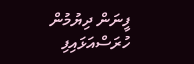ފީނަން ދިޔުމުން ހުރަސްއަޅައިފި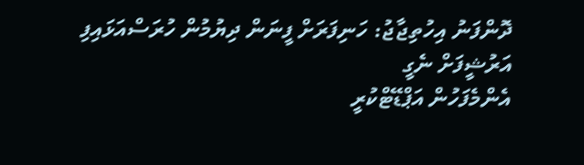ދޮންފަނު އިހުތިޖާޖު: ހަނިފަރަށް ފީނަން ދިޔުމުން ހުރަސްއަޅައިފި
އަރުޝީފަށް ނެގީ
އެންމެފަހުން އަޕްޑޭޓްކުރީ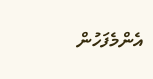އެންމެފަހުން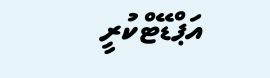އަޕްޑޭޓްކުރީ